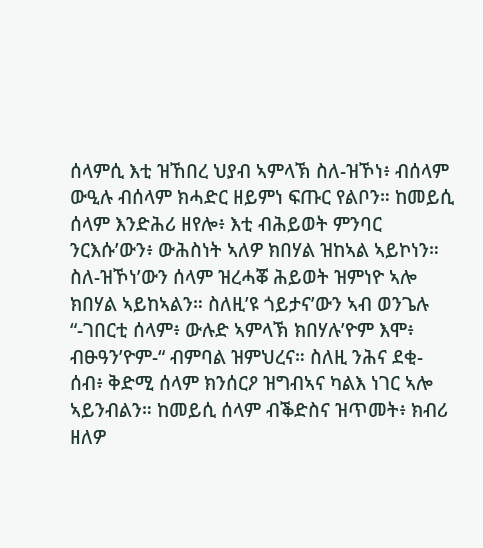ሰላምሲ እቲ ዝኸበረ ህያብ ኣምላኽ ስለ-ዝኾነ፥ ብሰላም ውዒሉ ብሰላም ክሓድር ዘይምነ ፍጡር የልቦን። ከመይሲ ሰላም እንድሕሪ ዘየሎ፥ እቲ ብሕይወት ምንባር ንርእሱ’ውን፥ ውሕስነት ኣለዎ ክበሃል ዝከኣል ኣይኮነን።
ስለ-ዝኾነ’ውን ሰላም ዝረሓቖ ሕይወት ዝምነዮ ኣሎ ክበሃል ኣይከኣልን። ስለዚ’ዩ ጎይታና’ውን ኣብ ወንጌሉ “-ገበርቲ ሰላም፥ ውሉድ ኣምላኽ ክበሃሉ’ዮም እሞ፥ ብፁዓን’ዮም-“ ብምባል ዝምህረና። ስለዚ ንሕና ደቂ-ሰብ፥ ቅድሚ ሰላም ክንሰርዖ ዝግብኣና ካልእ ነገር ኣሎ ኣይንብልን። ከመይሲ ሰላም ብቕድስና ዝጥመት፥ ክብሪ ዘለዎ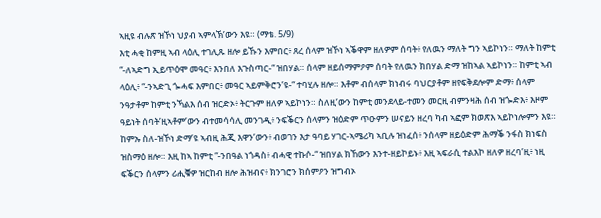ኣዚዩ ብሉጽ ዝኾነ ህያብ ኣምላኽ’ውን እዩ። (ማቴ. 5/9)
እቲ ሓቂ ከምዚ ኣብ ላዕሊ ተገሊጹ ዘሎ ይኹን እምበር፥ ጸረ ሰላም ዝኾነ ኣቕዋም ዘለዎም ሰባት፥ የለዉን ማለት ግን ኣይኮነን። ማለት ከምቲ “-ለኣድግ ኢይጥዕሞ መዓር፥ እንበለ እጉስጣር-“ ዝበሃል። ሰላም ዘይሰማምዖም ሰባት የለዉን ክበሃል ድማ ዝከኣል ኣይኮነን። ከምቲ ኣብ ላዕሊ፥ “-ንኣድጊ ጐሓፍ እምበር፥ መዓር ኣይምቅሮን’ዩ-“ ተባሂሉ ዘሎ። እቶም ብሰላም ክነብሩ ባህርያቶም ዘየፍቅደሎም ድማ፥ ሰላም ንዓታቶም ከምቲ ንኻልእ ሰብ ዝርድኦ፥ ትርጉም ዘለዎ ኣይኮነን። ስለዚ’ውን ከምቲ መንደላይ-ተመን መርዚ ብምንዛሕ ሰብ ዝጐድእ፥ እዞም ዓይነት ሰባት’ዚኣቶም’ውን ብተመሳሳሊ መንገዲ፥ ንፍቕርን ሰላምን ዝዕድም ጥዑምን ሠናይን ዘረባ ካብ ኣፎም ክወጽእ ኣይኮነሎምን እዩ።
ከምኡ ስለ-ዝኾነ ድማ’ዩ ኣብዚ ሕጂ እዋን’ውን፥ ብወገን እታ ዓባይ ሃገር-ኣሜሪካ ኣቢሉ ዝነፈሰ፥ ንሰላም ዘይዕድም ሕማቕ ንፋስ ክነፍስ ዝስማዕ ዘሎ። እዚ ከኣ ከምቲ “-ንበዓል ነጎዳስ፥ ብሓዊ ተኩሶ-“ ዝበሃል ክኸውን እንተ-ዘይኮይኑ፥ እዚ ኣፍራሲ ተልእኮ ዘለዎ ዘረባ’ዚ፥ ነዚ ፍቕርን ሰላምን ሪሒቑዎ ዝርከብ ዘሎ ሕዝብና፥ ክንገሮን ክሰምዖን ዝግብኦ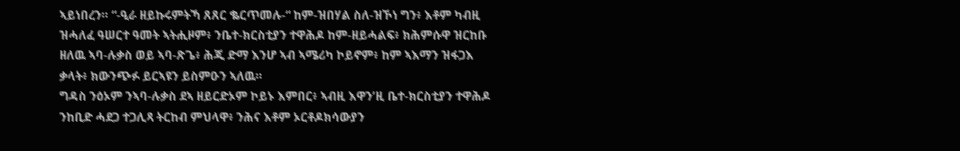ኣይነበረን። “-ዒራ ዘይኩሩምትኻ ጸጸር ቈርጥመሉ-“ ከም-ዝበሃል ስለ-ዝኾነ ግን፥ እቶም ካብዚ ዝሓለፈ ዓሠርተ ዓመት ኣትሒዞም፥ ንቤተ-ክርስቲያን ተዋሕዶ ከም-ዘይሓልፍ፥ ክሕምሱዋ ዝርከቡ ዘለዉ ኣባ-ሉቃስ ወይ ኣባ-ጽጌ፥ ሕጂ ድማ እንሆ ኣብ ኣሜሪካ ኮይኖም፥ ከም ኣእማን ዝፋጋእ ቃላት፥ ክውንጭፉ ይርኣዩን ይስምዑን ኣለዉ።
ግዳስ ንዕኦም ንኣባ-ሉቃስ ደኣ ዘይርድኦም ኮይኑ እምበር፥ ኣብዚ እዋን’ዚ ቤተ-ክርስቲያን ተዋሕዶ ንከቢድ ሓደጋ ተጋሊጻ ትርከብ ምህላዋ፥ ንሕና እቶም ኦርቶዶክሳውያን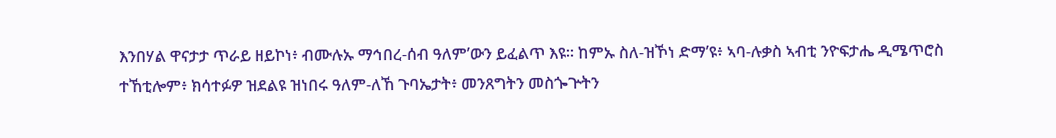እንበሃል ዋናታታ ጥራይ ዘይኮነ፥ ብሙሉኡ ማኅበረ-ሰብ ዓለም’ውን ይፈልጥ እዩ። ከምኡ ስለ-ዝኾነ ድማ’ዩ፥ ኣባ-ሉቃስ ኣብቲ ንዮፍታሔ ዲሜጥሮስ ተኸቲሎም፥ ክሳተፉዎ ዝደልዩ ዝነበሩ ዓለም-ለኸ ጉባኤታት፥ መንጸግትን መስጐጕትን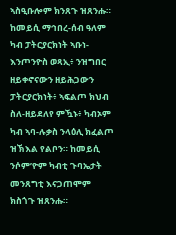ኣስዒቡሎም ክንጸጉ ዝጸንሑ። ከመይሲ ማኅበረ-ሰብ ዓለም ካብ ፓትርያርክነት ኣቡነ-እንጦንዮስ ወጻኢ፥ ንዝግበር ዘይቀኖናውን ዘይሕጋውን ፓትርያርክነት፥ ኣፍልጦ ክህብ ስለ-ዘይደለየ ምዃኑ፥ ካብኦም ካብ ኣባ-ሉቃስ ንላዕሊ ክፈልጦ ዝኽእል የልቦን። ከመይሲ ንሶም’ዮም ካብቲ ጉባኤታት መንጸግቲ እናጋጠሞም ክስጎጉ ዝጸንሑ።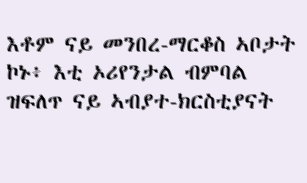እቶም ናይ መንበረ-ማርቆስ ኣቦታት ኮኑ፥ እቲ ኦሪየንታል ብምባል ዝፍለጥ ናይ ኣብያተ-ክርስቲያናት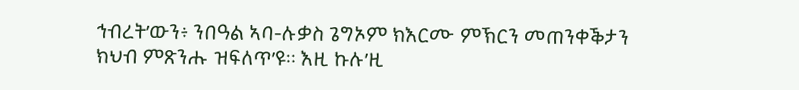ኅብረት’ውን፥ ንበዓል ኣባ-ሉቃስ ጌግኦም ክእርሙ ምኽርን መጠንቀቕታን ክህብ ምጽንሑ ዝፍለጥ’ዩ። እዚ ኩሉ’ዚ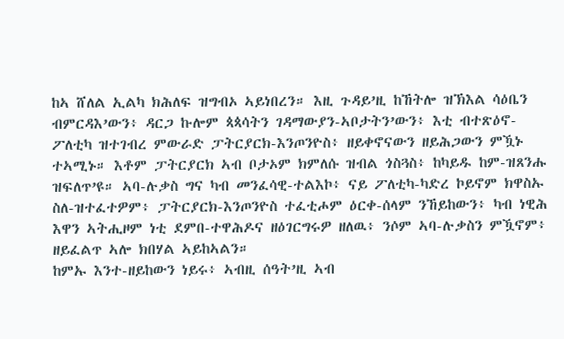ከኣ ሸለል ኢልካ ክሕለፍ ዝግብኦ ኣይነበረን። እዚ ጉዳይ’ዚ ከኸትሎ ዝኽእል ሳዕቤን ብምርዳእ’ውን፥ ዳርጋ ኩሎም ጳጳሳትን ገዳማውያን-ኣቦታትን’ውን፥ እቲ ብተጽዕኖ-ፖለቲካ ዝተገብረ ምውራድ ፓትርያርክ-እንጦንዮስ፥ ዘይቀኖናውን ዘይሕጋውን ምዃኑ ተኣሚኑ። እቶም ፓትርያርክ ኣብ ቦታኦም ክምለሱ ዝብል ጎስጓስ፥ ከካይዱ ከም-ዝጸንሑ ዝፍለጥ’ዩ። ኣባ-ሉቃስ ግና ካብ መንፈሳዊ-ተልእኮ፥ ናይ ፖለቲካ-ካድረ ኮይኖም ክዋስኡ ስለ-ዝተፈተዎም፥ ፓትርያርክ-እንጦንዮስ ተፈቲሖም ዕርቀ-ሰላም ንኸይከውን፥ ካብ ነዊሕ እዋን ኣትሒዞም ነቲ ደምበ-ተዋሕዶና ዘዕገርግሩዎ ዘለዉ፥ ንሶም ኣባ-ሉቃስን ምዃኖም፥ ዘይፈልጥ ኣሎ ክበሃል ኣይከኣልን።
ከምኡ እንተ-ዘይከውን ነይሩ፥ ኣብዚ ሰዓት’ዚ ኣብ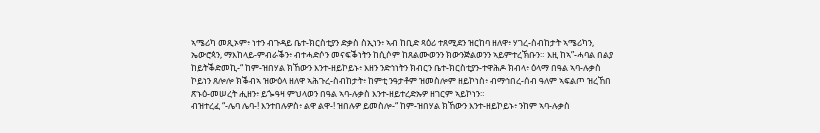ኣሜሪካ መጺኦም፥ ነተን ብጉዳይ ቤተ-ክርስቲያን ድቃስ ስኢነን፥ ኣብ ከቢድ ጻዕሪ ተጸሚደን ዝርከባ ዘለዋ፥ ሃገረ-ስብከታት ኣሜሪካን, ኤውሮጳን, ማእከላይ-ምብራቕን፥ ብተሓድሶን መናፍቕነትን ከሲሶም ከጸልሙወንን ክውንጅልወንን ኣይምተረኽቡን። እዚ ከኣ”-ሓባል በልያ ከይትቕድመኪ-“ ከም-ዝበሃል ክኸውን እንተ-ዘይኮይኑ፥ እዘን ንድኅነትን ክብርን ቤተ-ክርስቲያን-ተዋሕዶ ክብላ፥ ዕላማ በዓል ኣባ-ሉቃስ ኮይነን ጸሎሎ ክቕብኣ ዝውዕላ ዘለዋ ኣሕጉረ-ስብከታት፥ ከምቲ ንዓታቶም ዝመስሎም ዘይኮነስ፥ ብማኅበረ-ሰብ ዓለም ኣፍልጦ ዝረኸበ ጽኑዕ-መሠረት ሒዘን፥ ይጐዓዛ ምህላወን በዓል ኣባ-ሉቃስ እንተ-ዘይተረድኡዎ ዘገርም ኣይኮነን።
ብዝተረፈ “-ሌባ ሌባ-! እንተበሉዎስ፥ ልዋ ልዋ-! ዝበሉዎ ይመስሎ-“ ከም-ዝበሃል ክኸውን እንተ-ዘይኮይኑ፥ ንከም ኣባ-ሉቃስ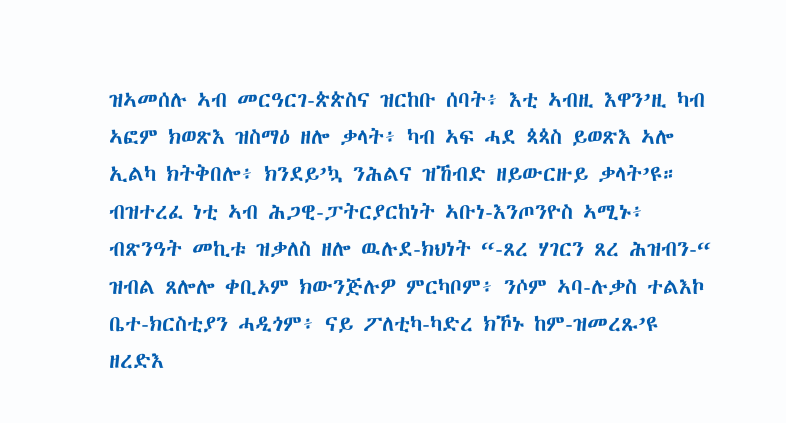ዝኣመሰሉ ኣብ መርዓርገ-ጵጵስና ዝርከቡ ሰባት፥ እቲ ኣብዚ እዋን’ዚ ካብ ኣፎም ክወጽእ ዝስማዕ ዘሎ ቃላት፥ ካብ ኣፍ ሓደ ጳጳስ ይወጽእ ኣሎ ኢልካ ክትቅበሎ፥ ክንደይ’ኳ ንሕልና ዝኸብድ ዘይውርዙይ ቃላት’ዩ። ብዝተረፈ ነቲ ኣብ ሕጋዊ-ፓትርያርከነት ኣቡነ-እንጦንዮስ ኣሚኑ፥ ብጽንዓት መኪቱ ዝቃለስ ዘሎ ዉሉደ-ክህነት “-ጸረ ሃገርን ጸረ ሕዝብን-“ ዝብል ጸሎሎ ቀቢኦም ክውንጅሉዎ ምርካቦም፥ ንሶም ኣባ-ሉቃስ ተልእኮ ቤተ-ክርስቲያን ሓዲጎም፥ ናይ ፖለቲካ-ካድረ ክኾኑ ከም-ዝመረጹ’ዩ ዘረድእ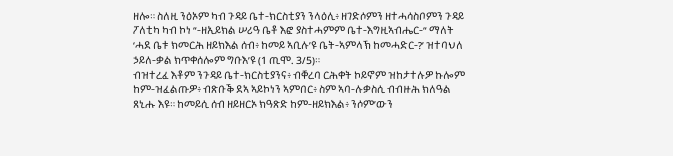ዘሎ። ስለዚ ንዕኦም ካብ ጉዳይ ቤተ-ክርስቲያን ንላዕሊ፥ ዘገድሶምን ዘተሓሳስቦምን ጉዳይ ፖለቲካ ካብ ኮነ “-ዘኢይክል ሠሪዓ ቤቶ እፎ ያስተሓምም ቤተ-እግዚኣብሔር-“ ማለት ‘ሓደ ቤቱ ክመርሕ ዘይክእል ሰብ፥ ከመይ ኣቢሉ’ዩ ቤት-ኣምላኽ ከመሓድር-?’ ዝተባህለ ኃይለ-ቃል ክጥቀሰሎም ግቡእ’ዩ (1 ጢሞ. 3/5)።
ብዝተረፈ እቶም ንጉዳይ ቤተ-ክርስቲያንና፥ ብቐረባ ርሕቀት ኮይኖም ዝከታተሉዎ ኩሎም ከም-ዝፈልጡዎ፥ ብጽቡቕ ደኣ ኣይኮነን ኣምበር፥ ስም ኣባ-ሉቃስሲ ብብዙሕ ክለዓል ጸኒሑ እዩ። ከመይሲ ሰብ ዘይዘርኦ ክዓጽድ ከም-ዘይክእል፥ ንሶም’ውን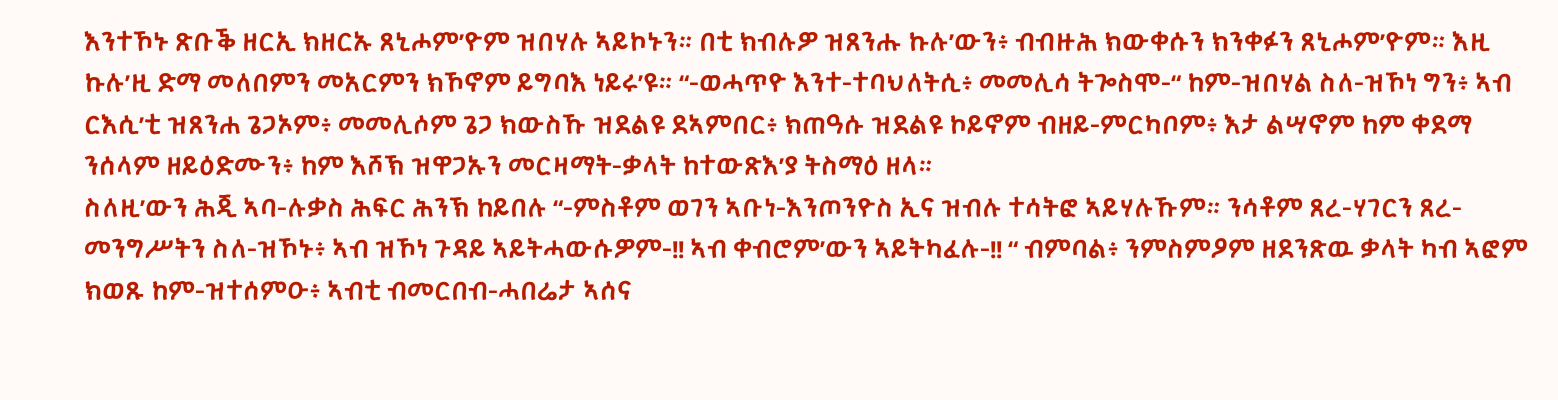እንተኾኑ ጽቡቕ ዘርኢ ክዘርኡ ጸኒሖም’ዮም ዝበሃሉ ኣይኮኑን። በቲ ክብሉዎ ዝጸንሑ ኩሉ’ውን፥ ብብዙሕ ክውቀሱን ክንቀፉን ጸኒሖም’ዮም። እዚ ኩሉ’ዚ ድማ መለበምን መአርምን ክኾኖም ይግባእ ነይሩ’ዩ። “-ወሓጥዮ እንተ-ተባህለትሲ፥ መመሊሳ ትጐስሞ-“ ከም-ዝበሃል ስለ-ዝኾነ ግን፥ ኣብ ርእሲ’ቲ ዝጸንሐ ጌጋኦም፥ መመሊሶም ጌጋ ክውስኹ ዝደልዩ ደኣምበር፥ ክጠዓሱ ዝደልዩ ኮይኖም ብዘይ-ምርካቦም፥ እታ ልሣኖም ከም ቀደማ ንሰላም ዘይዕድሙን፥ ከም እሾኽ ዝዋጋኡን መርዛማት-ቃላት ከተውጽእ’ያ ትስማዕ ዘላ።
ስለዚ’ውን ሕጂ ኣባ-ሉቃስ ሕፍር ሕንኽ ከይበሉ “-ምስቶም ወገን ኣቡነ-እንጦንዮስ ኢና ዝብሉ ተሳትፎ ኣይሃሉኹም። ንሳቶም ጸረ-ሃገርን ጸረ-መንግሥትን ስለ-ዝኾኑ፥ ኣብ ዝኾነ ጉዳይ ኣይትሓውሱዎም-!! ኣብ ቀብሮም’ውን ኣይትካፈሉ-!! “ ብምባል፥ ንምስምዖም ዘደንጽዉ ቃላት ካብ ኣፎም ክወጹ ከም-ዝተሰምዑ፥ ኣብቲ ብመርበብ-ሓበሬታ ኣሰና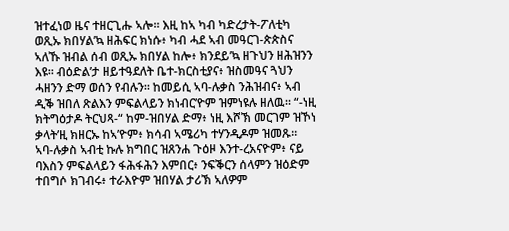ዝተፈነወ ዜና ተዘርጊሑ ኣሎ። እዚ ከኣ ካብ ካድረታት-ፖለቲካ ወጺኡ ክበሃል’ኳ ዘሕፍር ክነሱ፥ ካብ ሓደ ኣብ መዓርገ-ጵጵስና ኣለኹ ዝብል ሰብ ወጺኡ ክበሃል ከሎ፥ ክንደይ’ኳ ዘጉህን ዘሕዝንን እዩ። ብዕድል’ታ ዘይተዓደለት ቤተ-ክርስቲያና፥ ዝስመዓና ጓህን ሓዘንን ድማ ወሰን የብሉን። ከመይሲ ኣባ-ሉቃስ ንሕዝብና፥ ኣብ ዲቕ ዝበለ ጽልእን ምፍልላይን ክነብር’ዮም ዝምነዩሉ ዘለዉ። “-ነዚ ክትግዕታዶ ትርህጻ-“ ከም-ዝበሃል ድማ፥ ነዚ እሾኽ መርገም ዝኾነ ቃላት’ዚ ክዘርኡ ከኣ’ዮም፥ ክሳብ ኣሜሪካ ተሃንዲዶም ዝመጹ።
ኣባ-ሉቃስ ኣብቲ ኩሉ ክግበር ዝጸንሐ ጉዕዞ እንተ-ረአናዮም፥ ናይ ባእስን ምፍልላይን ፋሕፋሕን እምበር፥ ንፍቕርን ሰላምን ዝዕድም ተበግሶ ክገብሩ፥ ተራእዮም ዝበሃል ታሪኽ ኣለዎም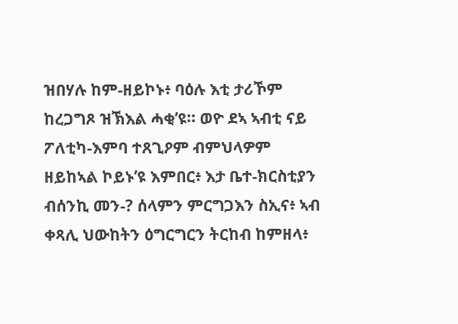ዝበሃሉ ከም-ዘይኮኑ፥ ባዕሉ እቲ ታሪኾም ከረጋግጾ ዝኽእል ሓቂ’ዩ። ወዮ ደኣ ኣብቲ ናይ ፖለቲካ-እምባ ተጸጊዖም ብምህላዎም ዘይከኣል ኮይኑ’ዩ እምበር፥ እታ ቤተ-ክርስቲያን ብሰንኪ መን-? ሰላምን ምርግጋእን ስኢና፥ ኣብ ቀጻሊ ህውከትን ዕግርግርን ትርከብ ከምዘላ፥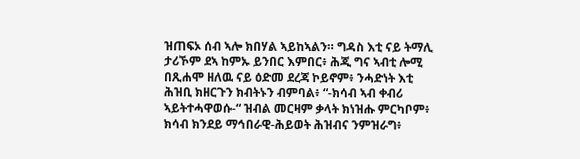ዝጠፍኦ ሰብ ኣሎ ክበሃል ኣይከኣልን። ግዳስ እቲ ናይ ትማሊ ታሪኾም ደኣ ከምኡ ይንበር እምበር፥ ሕጂ ግና ኣብቲ ሎሚ በጺሐሞ ዘለዉ ናይ ዕድመ ደረጃ ኮይኖም፥ ንሓድነት እቲ ሕዝቢ ክዘርጉን ክብትኑን ብምባል፥ “-ክሳብ ኣብ ቀብሪ ኣይትተሓዋወሱ-“ ዝብል መርዛም ቃላት ክነዝሑ ምርካቦም፥ ክሳብ ክንደይ ማኅበራዊ-ሕይወት ሕዝብና ንምዝራግ፥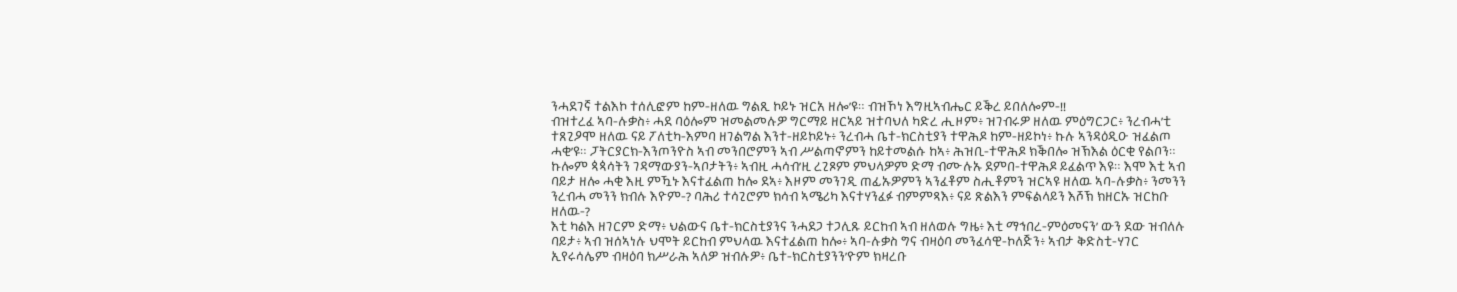ንሓደገኛ ተልእኮ ተሰሊፎም ከም-ዘለዉ ግልጺ ኮይኑ ዝርአ ዘሎ’ዩ። ብዝኾነ እግዚኣብሔር ይቕረ ይበለሎም-!!
ብዝተረፈ ኣባ-ሉቃስ፥ ሓደ ባዕሎም ዝመልመሉዎ ግርማይ ዘርኣይ ዝተባህለ ካድረ ሒዞም፥ ዝገብሩዎ ዘለዉ ምዕግርጋር፥ ንረብሓ’ቲ ተጸጊዖሞ ዘለዉ ናይ ፖለቲካ-እምባ ዘገልግል እንተ-ዘይኮይኑ፥ ንረብሓ ቤተ-ክርስቲያን ተዋሕዶ ከም-ዘይኮነ፥ ኩሉ ኣንዳዕዲዑ ዝፈልጦ ሓቂ’ዩ። ፓትርያርክ-እንጦንዮስ ኣብ መንበሮምን ኣብ ሥልጣኖምን ከይተመልሱ ከኣ፥ ሕዝቢ-ተዋሕዶ ክቕበሎ ዝኽእል ዕርቂ የልቦን። ኩሎም ጳጳሳትን ገዳማውያን-ኣቦታትን፥ ኣብዚ ሓሳብ’ዚ ረጊጾም ምህላዎም ድማ ብሙሉኡ ደምበ-ተዋሕዶ ይፈልጥ እዩ። እሞ እቲ ኣብ ባይታ ዘሎ ሓቂ እዚ ምዃኑ እናተፈልጠ ከሎ ደኣ፥ እዞም መንገዲ ጠፊኡዎምን ኣንፈቶም ስሒቶምን ዝርኣዩ ዘለዉ ኣባ-ሉቃስ፥ ንመንን ንረብሓ መንን ክብሉ እዮም-? ባሕሪ ተሳጊሮም ክሳብ ኣሜሪካ እናተሃንፈፉ ብምምጻእ፥ ናይ ጽልእን ምፍልላይን እሾኽ ክዘርኡ ዝርከቡ ዘለዉ-?
እቲ ካልእ ዘገርም ድማ፥ ህልውና ቤተ-ክርስቲያንና ንሓደጋ ተጋሊጹ ይርከብ ኣብ ዘለወሉ ግዜ፥ እቲ ማኅበረ-ምዕመናን’ ውን ደው ዝብለሉ ባይታ፥ ኣብ ዝሰኣነሉ ህሞት ይርከብ ምህላዉ እናተፈልጠ ከሎ፥ ኣባ-ሉቃስ ግና ብዛዕባ መንፈሳዊ-ኮለጅን፥ ኣብታ ቅድስቲ-ሃገር ኢየሩሳሌም ብዛዕባ ክሥራሕ ኣለዎ ዝብሉዎ፥ ቤተ-ክርስቲያንን’ዮም ክዛረቡ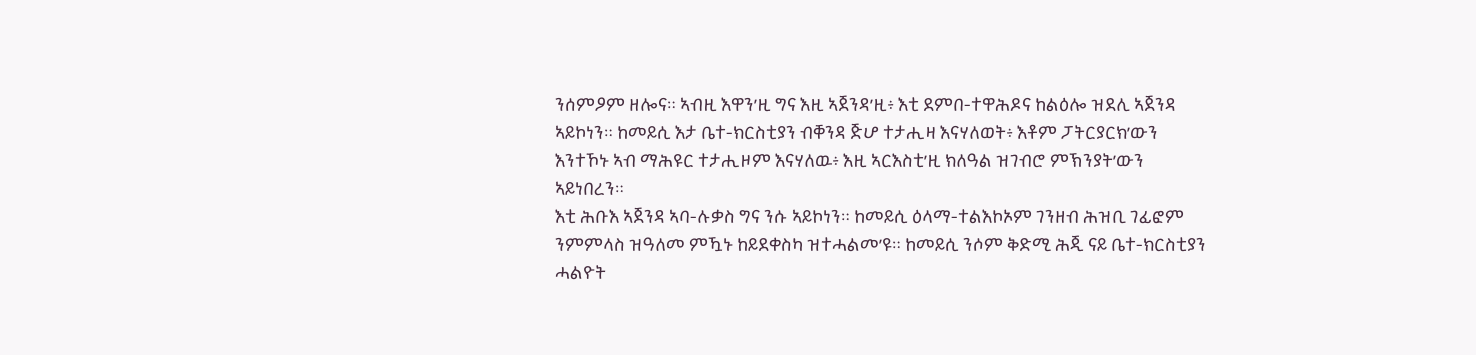ንሰምዖም ዘሎና። ኣብዚ እዋን’ዚ ግና እዚ ኣጀንዳ’ዚ፥ እቲ ደምበ-ተዋሕዶና ከልዕሎ ዝደሊ ኣጀንዳ ኣይኮነን። ከመይሲ እታ ቤተ-ክርስቲያን ብቐንዳ ጅሆ ተታሒዛ እናሃለወት፥ እቶም ፓትርያርክ’ውን እንተኾኑ ኣብ ማሕዩር ተታሒዞም እናሃለዉ፥ እዚ ኣርእስቲ’ዚ ክለዓል ዝገብሮ ምኽንያት’ውን ኣይነበረን።
እቲ ሕቡእ ኣጀንዳ ኣባ-ሉቃስ ግና ንሱ ኣይኮነን። ከመይሲ ዕላማ-ተልእኮኦም ገንዘብ ሕዝቢ ገፊፎም ንምምላስ ዝዓለመ ምዃኑ ከይደቀስካ ዝተሓልመ’ዩ። ከመይሲ ንሶም ቅድሚ ሕጂ ናይ ቤተ-ክርስቲያን ሓልዮት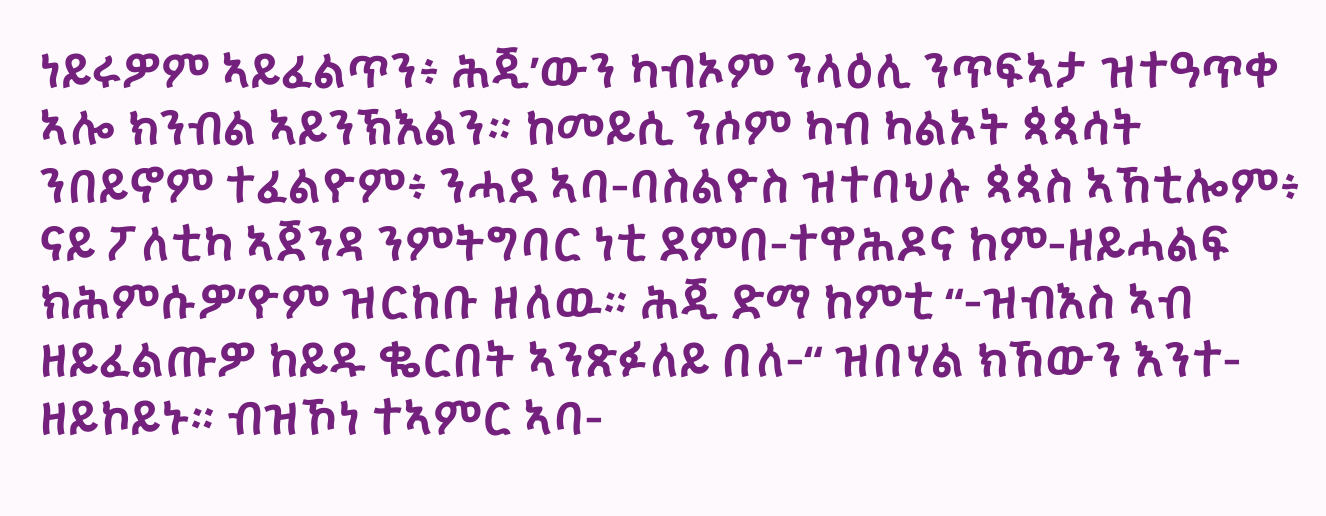ነይሩዎም ኣይፈልጥን፥ ሕጂ’ውን ካብኦም ንላዕሊ ንጥፍኣታ ዝተዓጥቀ ኣሎ ክንብል ኣይንኽእልን። ከመይሲ ንሶም ካብ ካልኦት ጳጳሳት ንበይኖም ተፈልዮም፥ ንሓደ ኣባ-ባስልዮስ ዝተባህሉ ጳጳስ ኣኸቲሎም፥ ናይ ፖለቲካ ኣጀንዳ ንምትግባር ነቲ ደምበ-ተዋሕዶና ከም-ዘይሓልፍ ክሕምሱዎ’ዮም ዝርከቡ ዘለዉ። ሕጂ ድማ ከምቲ “-ዝብእስ ኣብ ዘይፈልጡዎ ከይዱ ቈርበት ኣንጽፉለይ በለ-“ ዝበሃል ክኸውን እንተ-ዘይኮይኑ። ብዝኾነ ተኣምር ኣባ-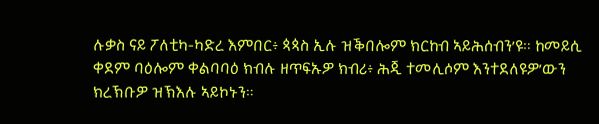ሉቃስ ናይ ፖለቲካ-ካድረ እምበር፥ ጳጳስ ኢሉ ዝቕበሎም ክርከብ ኣይሕሰብን’ዩ። ከመይሲ ቀደም ባዕሎም ቀልባባዕ ክብሉ ዘጥፍኡዎ ክብሪ፥ ሕጂ ተመሊሶም እንተደለዩዎ’ውን ክረኽቡዎ ዝኽእሉ ኣይኮኑን።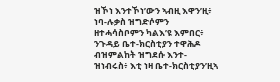ዝኾነ እንተኾነ’ውን ኣብዚ እዋን’ዚ፥ ነባ-ሉቃስ ዝግድሶምን ዘተሓሳስቦምን ካልእ’ዩ እምበር፥ ንጉዳይ ቤተ-ክርስቲያን ተዋሕዶ ብዝምልከት ዝግደሱ እንተ-ዝነብሩስ፥ እቲ ነዛ ቤተ-ክርስቲያን’ዚኣ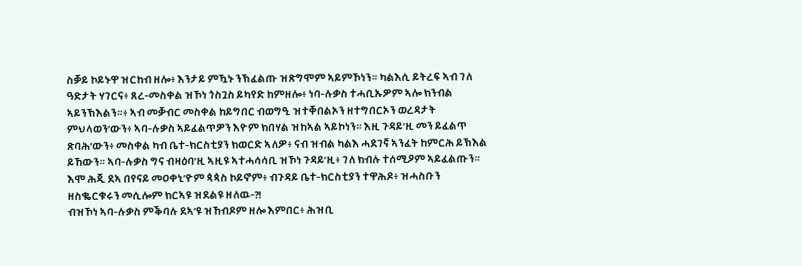ስቓይ ኮይኑዋ ዝርከብ ዘሎ፥ እንታይ ምዃኑ ንኽፈልጡ ዝጽግሞም ኣይምኾነን። ካልእሲ ይትረፍ ኣብ ገለ ዓድታት ሃገርና፥ ጸረ-መስቀል ዝኾነ ጎስጓስ ይካየድ ከምዘሎ፥ ነባ-ሉቃስ ተሓቢኡዎም ኣሎ ክንብል ኣይንኽእልን።፥ ኣብ መቓብር መስቀል ከይግበር ብወግዒ ዝተቐበልኦን ዘተግበርኦን ወረዳታት ምህላወን’ውን፥ ኣባ-ሉቃስ ኣይፈልጥዎን እዮም ክበሃል ዝከኣል ኣይኮነን። እዚ ጉዳይ’ዚ መን ይፈልጥ ጽባሕ’ውን፥ መስቀል ካብ ቤተ-ክርስቲያን ክወርድ ኣለዎ፥ ናብ ዝብል ካልእ ሓደገኛ ኣንፈት ከምርሕ ይኽእል ይኸውን። ኣባ-ሉቃስ ግና ብዛዕባ’ዚ ኣዚዩ ኣተሓሳሳቢ ዝኾነ ጉዳይ’ዚ፥ ገለ ክብሉ ተሰሚዖም ኣይፈልጡን። እሞ ሕጂ ደኣ በየናይ መዐቀኒ’ዮም ጳጳስ ኮይኖም፥ ብጉዳይ ቤተ-ክርስቲያን ተዋሕዶ፥ ዝሓስቡን ዘስቈርቁሩን መሲሎም ክርኣዩ ዝደልዩ ዘለዉ-?!
ብዝኾነ ኣባ-ሉቃስ ምቕባሉ ደኣ’ዩ ዝኸብዶም ዘሎ እምበር፥ ሕዝቢ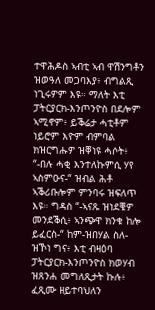ተዋሕዶስ ኣብቲ ኣብ ዋሽንግቶን ዝወዓለ መጋባእያ፥ ብግልጺ ነጊሩዎም እዩ። ማለት እቲ ፓትርያርክ-እንጦንዮስ በደሎም ኣሚኖም፥ ይቕሬታ ሓቲቶም ነይሮም እዮም ብምባል ክዝርግሑዎ ዝቐነዩ ሓሶት፥ “-በሉ ሓቂ እንተለኩምሲ ሃየ ኣስምዑና-“ ዝብል ሕቶ ኣቕሪቡሎም ምንባሩ ዝፍለጥ እዩ። ግዳስ “-ኣናጹ ዝነደቑዎ መንደቕሲ፥ ኣንጭዋ ክንቁ ከሎ ይፈርስ-“ ከም-ዝበሃል ስለ-ዝኾነ ግና፥ እቲ ብዛዕባ ፓትርያርክ-እንጦንዮስ ክወሃብ ዝጸንሐ መግለጺታት ኩሉ፥ ፈጺሙ ዘይተባህለን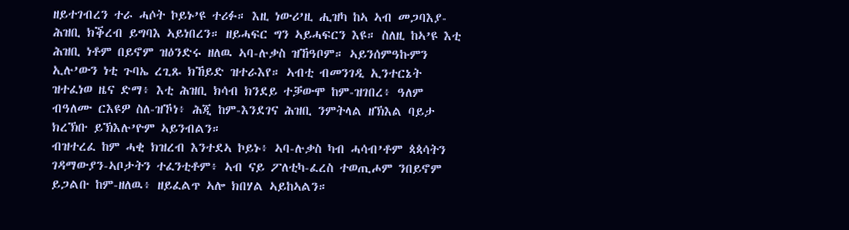ዘይተገብረን ተራ ሓሶት ኮይኑ’ዩ ተሪፉ። እዚ ነውሪ’ዚ ሒዝካ ከኣ ኣብ መጋባእያ-ሕዝቢ ክቕረብ ይግባእ ኣይነበረን። ዘይሓፍር ግን ኣይሓፍርን እዩ። ስለዚ ከኣ’ዩ እቲ ሕዝቢ ነቶም በይኖም ዝዕንድሩ ዘለዉ ኣባ-ሉቃስ ዝኸዓቦም። ኣይንሰምዓኩምን ኢሉ’ውን ነቲ ጉባኤ ረጊጹ ክኸይድ ዝተራእየ። ኣብቲ ብመንገዲ ኢንተርኔት ዝተፈነወ ዜና ድማ፥ እቲ ሕዝቢ ክሳብ ክንደይ ተቓውሞ ከም-ዝገበረ፥ ዓለም ብዓለሙ ርእዩዎ ስለ-ዝኾነ፥ ሕጂ ከም-እንደገና ሕዝቢ ንምትላል ዘኽእል ባይታ ክረኽቡ ይኽእሉ’ዮም ኣይንብልን።
ብዝተረፈ ከም ሓቂ ክዝረብ እንተደኣ ኮይኑ፥ ኣባ-ሉቃስ ካብ ሓሳብ’ቶም ጳጳሳትን ገዳማውያን-ኣቦታትን ተፈንቲቶም፥ ኣብ ናይ ፖለቲካ-ፈረስ ተወጢሖም ንበይኖም ይጋልቡ ከም-ዘለዉ፥ ዘይፈልጥ ኣሎ ክበሃል ኣይከኣልን።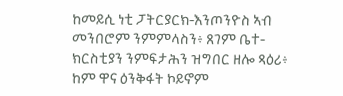ከመይሲ ነቲ ፓትርያርክ-እንጦንዮስ ኣብ መንበሮም ንምምላስን፥ ጸገም ቤተ-ክርስቲያን ንምፍታሕን ዝግበር ዘሎ ጻዕሪ፥ ከም ዋና ዕንቅፋት ኮይኖም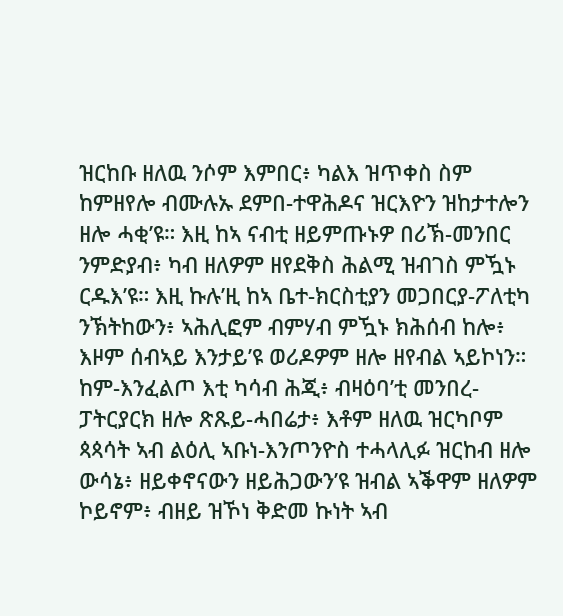ዝርከቡ ዘለዉ ንሶም እምበር፥ ካልእ ዝጥቀስ ስም ከምዘየሎ ብሙሉኡ ደምበ-ተዋሕዶና ዝርእዮን ዝከታተሎን ዘሎ ሓቂ’ዩ። እዚ ከኣ ናብቲ ዘይምጡኑዎ በሪኽ-መንበር ንምድያብ፥ ካብ ዘለዎም ዘየደቅስ ሕልሚ ዝብገስ ምዃኑ ርዱእ’ዩ። እዚ ኩሉ’ዚ ከኣ ቤተ-ክርስቲያን መጋበርያ-ፖለቲካ ንኽትከውን፥ ኣሕሊፎም ብምሃብ ምዃኑ ክሕሰብ ከሎ፥ እዞም ሰብኣይ እንታይ’ዩ ወሪዶዎም ዘሎ ዘየብል ኣይኮነን።
ከም-እንፈልጦ እቲ ካሳብ ሕጂ፥ ብዛዕባ’ቲ መንበረ-ፓትርያርክ ዘሎ ጽጹይ-ሓበሬታ፥ እቶም ዘለዉ ዝርካቦም ጳጳሳት ኣብ ልዕሊ ኣቡነ-እንጦንዮስ ተሓላሊፉ ዝርከብ ዘሎ ውሳኔ፥ ዘይቀኖናውን ዘይሕጋውን’ዩ ዝብል ኣቕዋም ዘለዎም ኮይኖም፥ ብዘይ ዝኾነ ቅድመ ኩነት ኣብ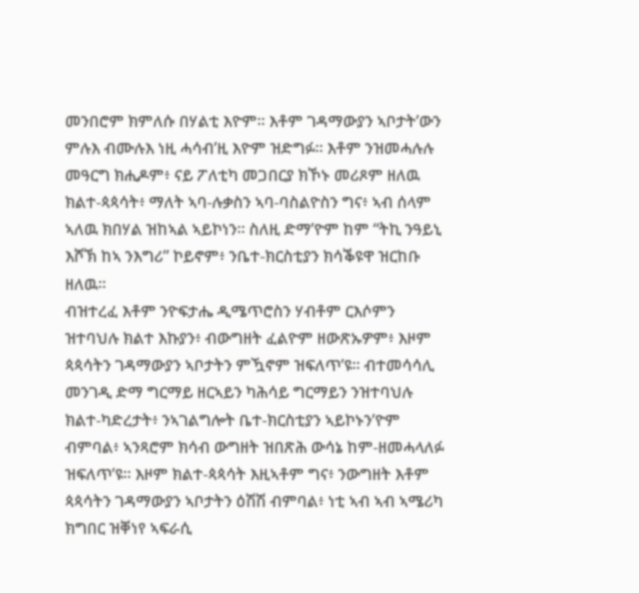መንበሮም ክምለሱ በሃልቲ እዮም። እቶም ገዳማውያን ኣቦታት’ውን ምሉእ ብሙሉእ ነዚ ሓሳብ’ዚ እዮም ዝድግፉ። እቶም ንዝመሓሉሉ መዓርግ ክሒዶም፥ ናይ ፖለቲካ መጋበርያ ክኾኑ መሪጾም ዘለዉ ክልተ-ጳጳሳት፥ ማለት ኣባ-ሉቃስን ኣባ-ባስልዮስን ግና፥ ኣብ ሰላም ኣለዉ ክበሃል ዝከኣል ኣይኮነን። ስለዚ ድማ’ዮም ከም “ትኪ ንዓይኒ እሾኽ ከኣ ንእግሪ” ኮይኖም፥ ንቤተ-ክርስቲያን ክሳቕዩዋ ዝርከቡ ዘለዉ።
ብዝተረፈ እቶም ንዮፍታሔ ዲሜጥሮስን ሃብቶም ርእሶምን ዝተባህሉ ክልተ እኩያን፥ ብውግዘት ፈልዮም ዘውጽኡዎም፥ እዞም ጳጳሳትን ገዳማውያን ኣቦታትን ምዃኖም ዝፍለጥ’ዩ። ብተመሳሳሊ መንገዲ ድማ ግርማይ ዘርኣይን ካሕሳይ ግርማይን ንዝተባህሉ ክልተ-ካድረታት፥ ንኣገልግሎት ቤተ-ክርስቲያን ኣይኮኑን’ዮም ብምባል፥ ኣንጻሮም ክሳብ ውግዘት ዝበጽሕ ውሳኔ ከም-ዘመሓላለፉ ዝፍለጥ’ዩ። እዞም ክልተ-ጳጳሳት እዚኣቶም ግና፥ ንውግዘት እቶም ጳጳሳትን ገዳማውያን ኣቦታትን ዕሽሽ ብምባል፥ ነቲ ኣብ ኣብ ኣሜሪካ ክግበር ዝቐነየ ኣፍራሲ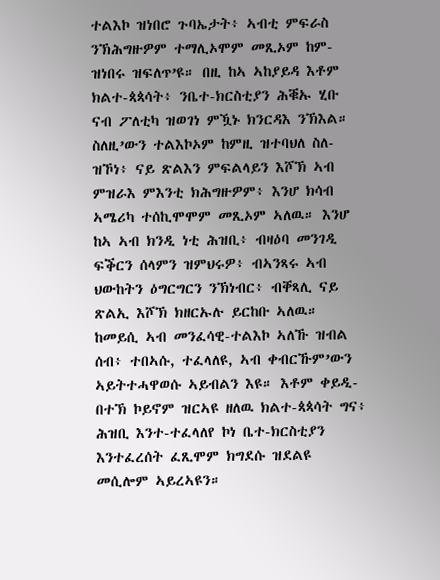ተልእኮ ዝነበሮ ጉባኤታት፥ ኣብቲ ምፍራስ ንኽሕግዙዎም ተማሊኦሞም መጺኦም ከም-ዝነበሩ ዝፍለጥ’ዩ። በዚ ከኣ ኣከያይዳ እቶም ክልተ-ጳጳሳት፥ ንቤተ-ክርስቲያን ሕቑኡ ሂቡ ናብ ፖለቲካ ዝወገነ ምዃኑ ክንርዳእ ንኽእል።
ስለዚ’ውን ተልእኮኦም ከምዚ ዝተባህለ ስለ-ዝኾነ፥ ናይ ጽልእን ምፍልላይን እሾኽ ኣብ ምዝራእ ምእንቲ ክሕግዙዎም፥ እንሆ ክሳብ ኣሜሪካ ተሰኪሞሞም መጺኦም ኣለዉ። እንሆ ከኣ ኣብ ክንዲ ነቲ ሕዝቢ፥ ብዛዕባ መንገዲ ፍቕርን ሰላምን ዝምህሩዎ፥ ብኣንጻሩ ኣብ ህውከትን ዕግርግርን ንኽነብር፥ ብቐጻሊ ናይ ጽልኢ እሾኽ ክዘርኡሉ ይርከቡ ኣለዉ። ከመይሲ ኣብ መንፈሳዊ-ተልእኮ ኣለኹ ዝብል ሰብ፥ ተበኣሱ, ተፈላለዩ, ኣብ ቀብርኹም’ውን ኣይትተሓዋወሱ ኣይብልን እዩ። እቶም ቀይዲ-በተኽ ኮይኖም ዝርኣዩ ዘለዉ ክልተ-ጳጳሳት ግና፥ ሕዝቢ እንተ-ተፈላለየ ኮነ ቤተ-ክርስቲያን እንተፈረሰት ፈጺሞም ክግደሱ ዝደልዩ መሲሎም ኣይረኣዩን።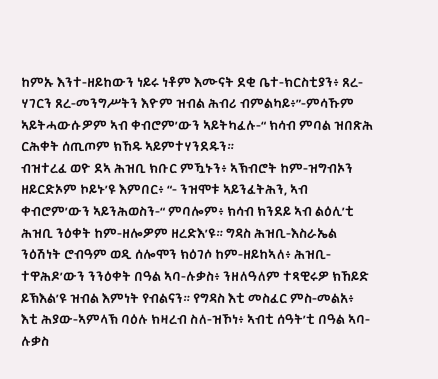ከምኡ እንተ-ዘይከውን ነይሩ ነቶም እሙናት ደቂ ቤተ-ክርስቲያን፥ ጸረ-ሃገርን ጸረ-መንግሥትን እዮም ዝብል ሕብሪ ብምልካይ፥”-ምሳኹም ኣይትሓውሱዎም ኣብ ቀብሮም’ውን ኣይትካፈሉ-“ ክሳብ ምባል ዝበጽሕ ርሕቀት ሰጢጦም ክኸዱ ኣይምተሃንደዱን።
ብዝተረፈ ወዮ ደኣ ሕዝቢ ክቡር ምዃኑን፥ ኣኽብሮት ከም-ዝግብኦን ዘይርድኦም ኮይኑ’ዩ እምበር፥ “- ንዝሞቱ ኣይንፈትሕን, ኣብ ቀብሮም’ውን ኣይንሕወስን-“ ምባሎም፥ ክሳብ ክንደይ ኣብ ልዕሊ’ቲ ሕዝቢ ንዕቀት ከም-ዘሎዎም ዘረድእ’ዩ። ግዳስ ሕዝቢ-እስራኤል ንዕሽነት ሮብዓም ወዲ ሰሎሞን ክዕገሶ ከም-ዘይከኣለ፥ ሕዝቢ-ተዋሕዶ’ውን ንንዕቀት በዓል ኣባ-ሉቃስ፥ ንዘለዓለም ተጻዊሩዎ ክኸይድ ይኽእል’ዩ ዝብል እምነት የብልናን። የግዳስ እቲ መስፈር ምስ-መልአ፥ እቲ ሕያው-ኣምላኽ ባዕሉ ክዛረብ ስለ-ዝኾነ፥ ኣብቲ ሰዓት’ቲ በዓል ኣባ-ሉቃስ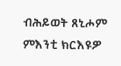ብሕይወት ጸኒሖም ምእንቲ ክርእዩዎ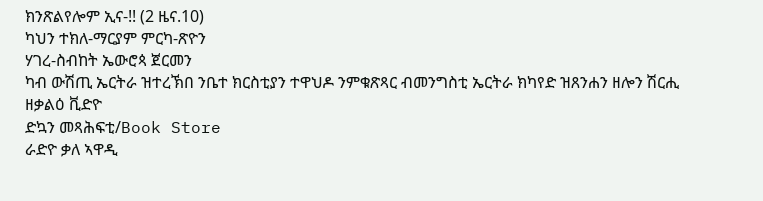ክንጽልየሎም ኢና-!! (2 ዜና.10)
ካህን ተክለ-ማርያም ምርካ-ጽዮን
ሃገረ-ስብከት ኤውሮጳ ጀርመን
ካብ ውሽጢ ኤርትራ ዝተረኽበ ንቤተ ክርስቲያን ተዋህዶ ንምቁጽጻር ብመንግስቲ ኤርትራ ክካየድ ዝጸንሐን ዘሎን ሽርሒ ዘቃልዕ ቪድዮ
ድኳን መጻሕፍቲ/Book Store
ራድዮ ቃለ ኣዋዲ